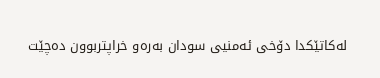لەکاتێکدا دۆخی ئەمنیی سودان بەرەو خراپتربوون دەچێت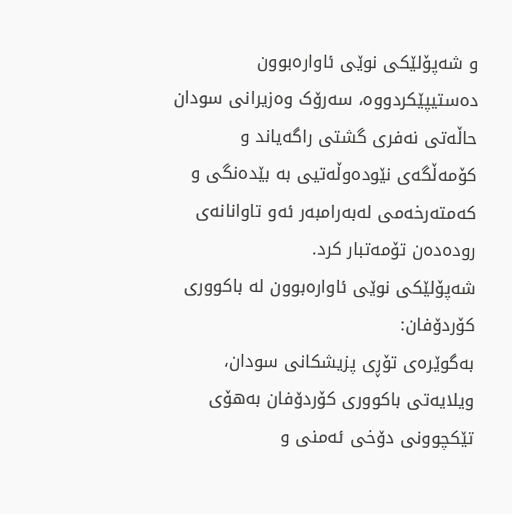و شەپۆلێکی نوێی ئاوارەبوون دەستیپێکردووە، سەرۆک وەزیرانی سودان حاڵەتی نەفری گشتی راگەیاند و کۆمەڵگەی نێودەوڵەتیی بە بێدەنگی و کەمتەرخەمی لەبەرامبەر ئەو تاوانانەی رودەدەن تۆمەتبار کرد.
شەپۆلێکی نوێی ئاوارەبوون لە باکووری کۆردۆفان:
بەگوێرەی تۆڕی پزیشکانی سودان، ویلایەتی باکووری کۆردۆفان بەهۆی تێکچوونی دۆخی ئەمنی و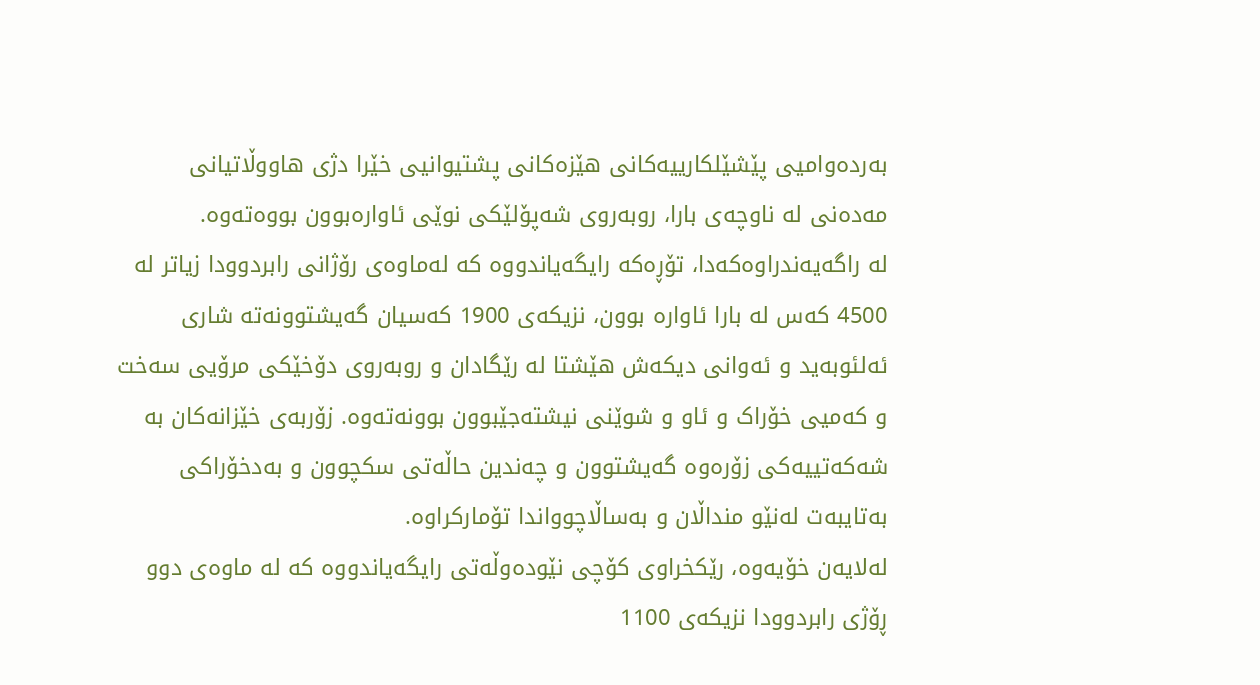بەردەوامیی پێشێلکارییەکانی هێزەکانی پشتیوانیی خێرا دژی هاووڵاتیانی مەدەنی لە ناوچەی بارا، روبەروی شەپۆلێکی نوێی ئاوارەبوون بووەتەوە.
لە راگەیەندراوەکەدا، تۆڕەکە رایگەیاندووە کە لەماوەی رۆژانی رابردوودا زیاتر لە 4500 کەس لە بارا ئاوارە بوون، نزیکەی 1900 کەسیان گەیشتوونەتە شاری ئەلئوبەید و ئەوانی دیکەش هێشتا لە رێگادان و روبەروی دۆخێکی مرۆیی سەخت و کەمیی خۆراک و ئاو و شوێنی نیشتەجێبوون بوونەتەوە. زۆربەی خێزانەکان بە شەکەتییەکی زۆرەوە گەیشتوون و چەندین حاڵەتی سکچوون و بەدخۆراکی بەتایبەت لەنێو منداڵان و بەساڵاچوواندا تۆمارکراوە.
لەلایەن خۆیەوە، رێکخراوی کۆچی نێودەوڵەتی رایگەیاندووە کە لە ماوەی دوو ڕۆژی رابردوودا نزیکەی 1100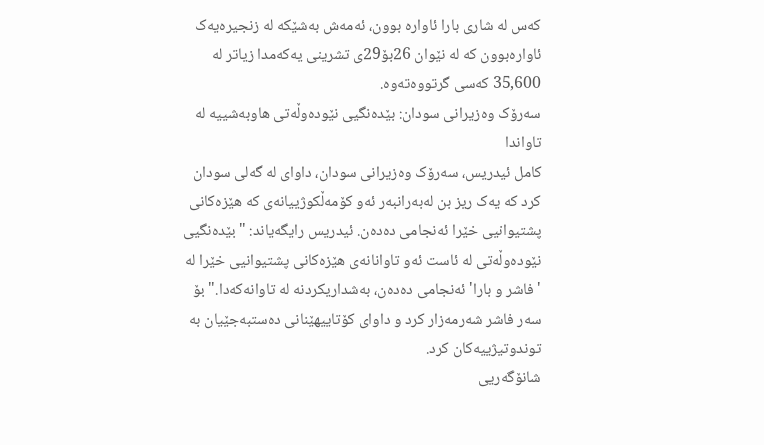کەس لە شاری بارا ئاوارە بوون، ئەمەش بەشێکە لە زنجیرەیەک ئاوارەبوون کە لە نێوان 26بۆ29ی تشرینی یەکەمدا زیاتر لە 35,600 کەسی گرتووەتەوە.
سەرۆک وەزیرانی سودان: بێدەنگیی نێودەوڵەتی هاوبەشییە لە تاواندا
کامل ئیدریس، سەرۆک وەزیرانی سودان، داوای لە گەلی سودان کرد کە یەک ریز بن لەبەرانبەر ئەو کۆمەڵکوژییانەی کە هێزەکانی پشتیوانیی خێرا ئەنجامی دەدەن. ئیدریس رایگەیاند: "بێدەنگیی نێودەوڵەتی لە ئاست ئەو تاوانانەی هێزەکانی پشتیوانیی خێرا لە 'فاشر و بارا' ئەنجامی دەدەن، بەشداریکردنە لە تاوانەکەدا." بۆ سەر فاشر شەرمەزار کرد و داوای کۆتاییهێنانی دەستبەجێیان بە توندوتیژییەکان کرد.
شانۆگەریی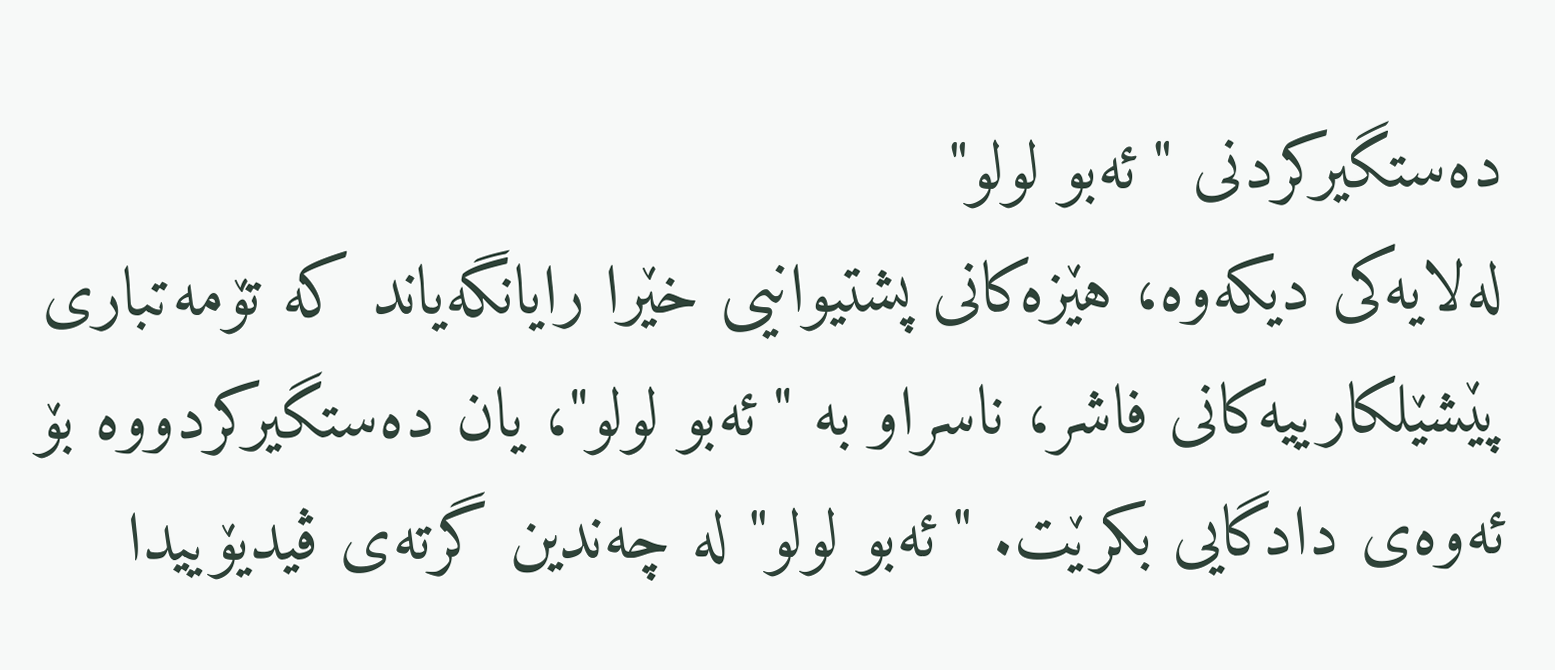دەستگیرکردنی "ئەبو لولو"
لەلایەکی دیکەوە، هێزەکانی پشتیوانیی خێرا رایانگەیاند کە تۆمەتباری پێشێلکارییەکانی فاشر، ناسراو بە "ئەبو لولو"، یان دەستگیرکردووە بۆ ئەوەی دادگایی بکرێت. "ئەبو لولو" لە چەندین گرتەی ڤیدیۆییدا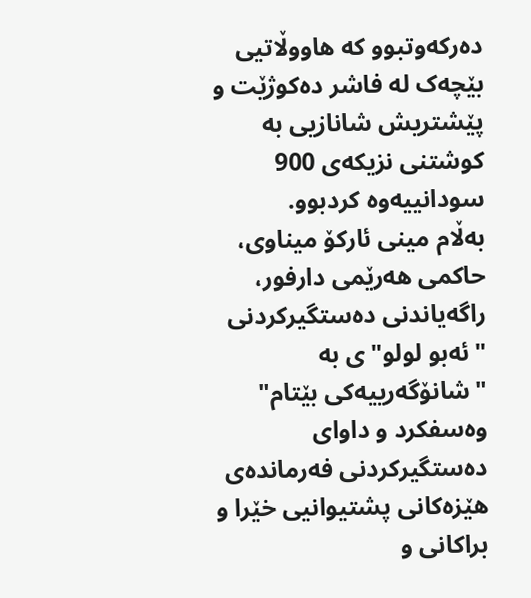دەرکەوتبوو کە هاووڵاتیی بێچەک لە فاشر دەکوژێت و پێشتریش شانازیی بە کوشتنی نزیکەی 900 سودانییەوە کردبوو.
بەڵام مینی ئارکۆ میناوی، حاکمی هەرێمی دارفور، راگەیاندنی دەستگیرکردنی "ئەبو لولو"ی بە "شانۆگەرییەکی بێتام" وەسفکرد و داوای دەستگیرکردنی فەرماندەی هێزەکانی پشتیوانیی خێرا و براکانی و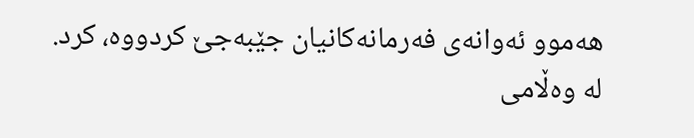هەموو ئەوانەی فەرمانەکانیان جێبەجێ کردووە، کرد.
لە وەڵامی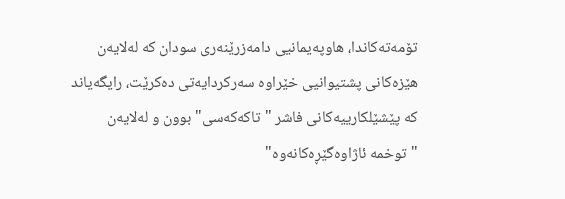تۆمەتەکاندا، هاوپەیمانیی دامەزرێنەری سودان کە لەلایەن هێزەکانی پشتیوانیی خێراوە سەرکردایەتی دەکرێت، رایگەیاند کە پێشێلکارییەکانی فاشر "تاکەکەسی" بوون و لەلایەن "توخمە ئاژاوەگێڕەکانەوە"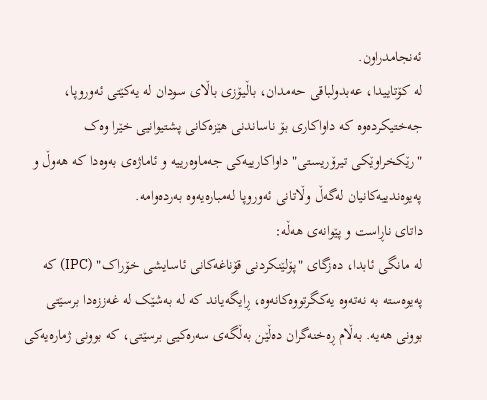ئەنجامدراون.
لە کۆتاییدا، عەبدولباقی حەمدان، باڵیۆزی باڵای سودان لە یەکێتی ئەوروپا، جەختیکردەوە کە داواکاری بۆ ناساندنی هێزەکانی پشتیوانیی خێرا وەک "رێکخراوێکی تیرۆریستی" داواکارییەکی جەماوەرییە و ئاماژەی بەوەدا کە هەوڵ و پەیوەندییەکانیان لەگەڵ وڵاتانی ئەوروپا لەمبارەیەوە بەردەوامە.
داتای ناڕاست و پێوانەی هەڵە:
لە مانگی ئابدا، دەزگای "پۆلێنکردنی قۆناغەکانی ئاسایشی خۆراک" (IPC) کە پەیوەستە بە نەتەوە یەکگرتووەکانەوە، ڕایگەیاند کە لە بەشێک لە غەززەدا برسێتی بوونی هەیە. بەڵام ڕەخنەگران دەڵێن بەڵگەی سەرەکیی برسێتی، کە بوونی ژمارەیەکی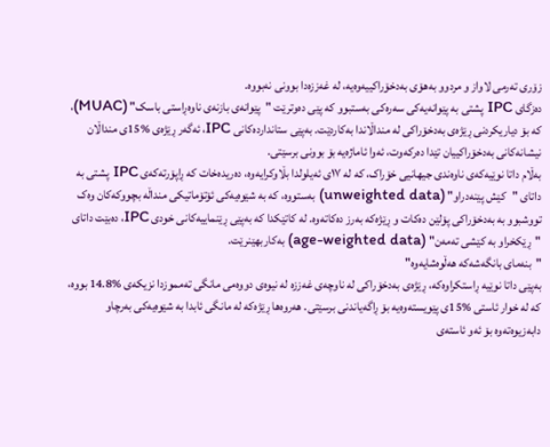زۆری تەرمی لاواز و مردوو بەهۆی بەدخۆراکییەوەیە، لە غەززەدا بوونی نەبووە.
دەزگای IPC پشتی بە پێوانەیەکی سەرەکی بەستبوو کە پێی دەوترێت "پێوانەی بازنەی ناوەڕاستی باسک" (MUAC)، کە بۆ دیاریکردنی ڕێژەی بەدخۆراکی لە منداڵاندا بەکاردێت. بەپێی ستانداردەکانی IPC، ئەگەر ڕێژەی %15ی منداڵان نیشانەکانی بەدخۆراکییان تێدا دەرکەوت، ئەوا ئاماژەیە بۆ بوونی برسێتی.
بەڵام داتا نوێیەکەی ناوەندی جیهانیی خۆراک، کە لە ١٧ی ئەیلولدا بڵاوکرایەوە، دەریدەخات کە ڕاپۆرتەکەی IPC پشتی بە داتای "کێش پێنەدراو" (unweighted data) بەستووە، کە بە شێوەیەکی ئۆتۆماتیکی منداڵە بچووکەکان وەک تووشبوو بە بەدخۆراکی پۆلێن دەکات و ڕێژەکە بەرز دەکاتەوە. لە کاتێکدا کە بەپێی ڕێنماییەکانی خودی IPC، دەبێت داتای "ڕێکخراو بە کێشی تەمەن" (age-weighted data) بەکاربهێنرێت.
"بنەمای بانگەشەکە هەڵوەشایەوە"
بەپێی داتا نوێیە ڕاستکراوەکە، ڕێژەی بەدخۆراکی لە ناوچەی غەززە لە نیوەی دووەمی مانگی تەمموزدا نزیکەی %14.8 بووە، کە لە خوار ئاستی %15ی پێویستەوەیە بۆ ڕاگەیاندنی برسێتی. هەروەها ڕێژەکە لە مانگی ئابدا بە شێوەیەکی بەرچاو دابەزیوەتەوە بۆ ئەو ئاستەی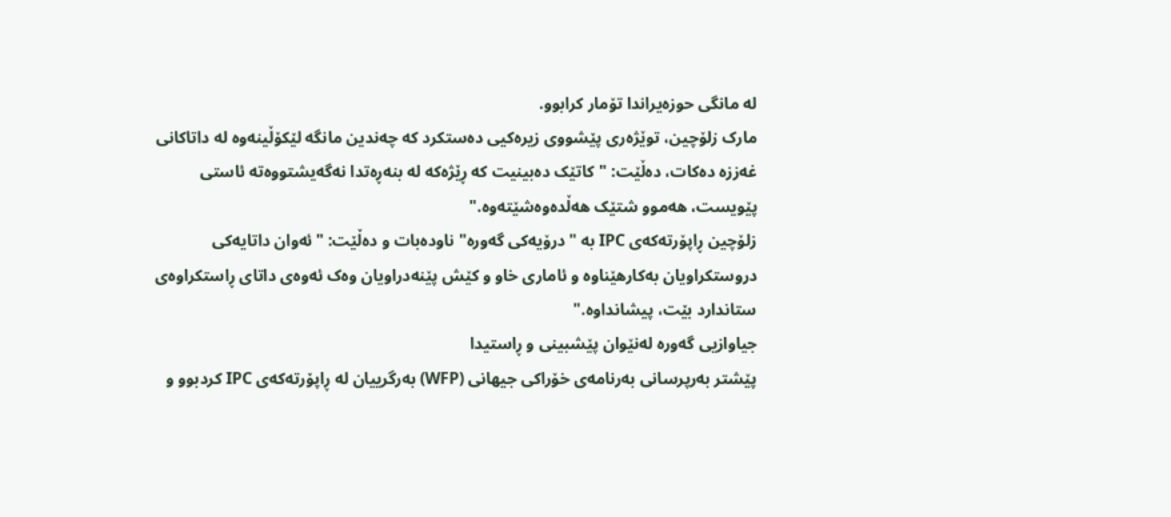لە مانگی حوزەیراندا تۆمار کرابوو.
مارک زلۆچین، توێژەری پێشووی زیرەکیی دەستکرد کە چەندین مانگە لێکۆڵینەوە لە داتاکانی غەززە دەکات، دەڵێت: "کاتێک دەبینیت کە ڕێژەکە لە بنەڕەتدا نەگەیشتووەتە ئاستی پێویست، هەموو شتێک هەڵدەوەشێتەوە."
زلۆچین ڕاپۆرتەکەی IPC بە "درۆیەکی گەورە" ناودەبات و دەڵێت: "ئەوان داتایەکی دروستکراویان بەکارهێناوە و ئاماری خاو و کێش پێنەدراویان وەک ئەوەی داتای ڕاستکراوەی ستاندارد بێت، پیشانداوە."
جیاوازیی گەورە لەنێوان پێشبینی و ڕاستیدا
پێشتر بەرپرسانی بەرنامەی خۆراکی جیهانی (WFP) بەرگرییان لە ڕاپۆرتەکەی IPC کردبوو و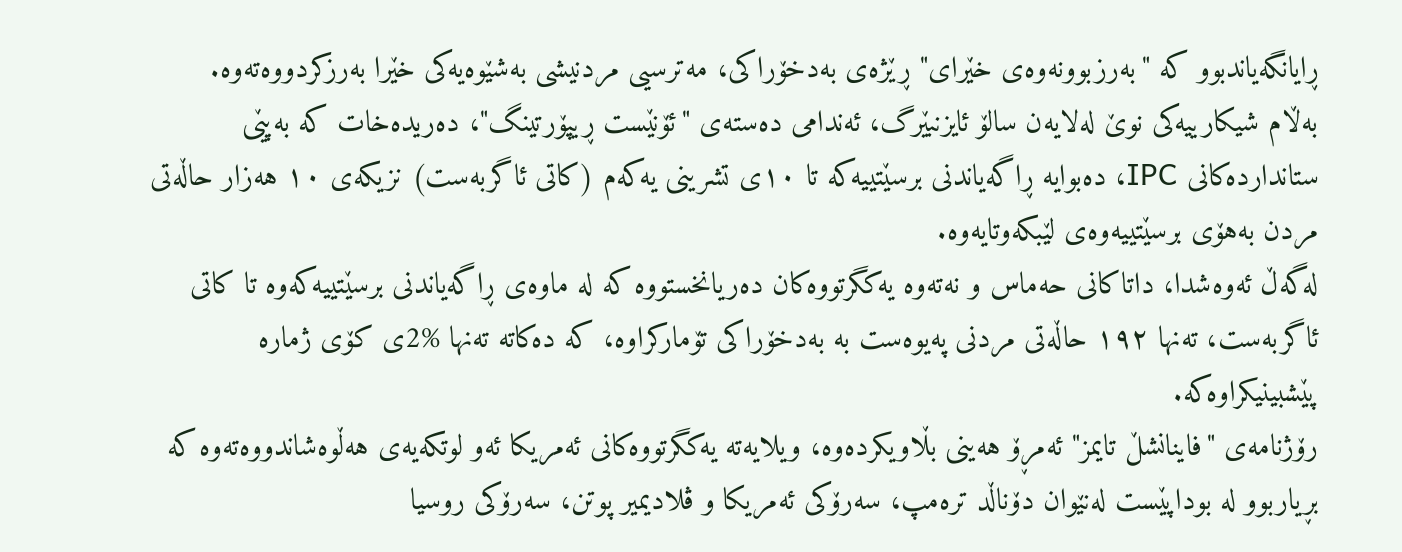ڕایانگەیاندبوو کە "بەرزبوونەوەی خێرای" ڕێژەی بەدخۆراکی، مەترسیی مردنیشی بەشێوەیەکی خێرا بەرزکردووەتەوە.
بەڵام شیکارییەکی نوێ لەلایەن سالۆ ئایزنبێرگ، ئەندامی دەستەی "ئۆنێست ڕیپۆرتینگ"، دەریدەخات کە بەپێی ستانداردەکانی IPC، دەبوایە ڕاگەیاندنی برسێتییەکە تا ١٠ی تشرینی یەکەم (کاتی ئاگربەست) نزیکەی ١٠ هەزار حاڵەتی مردن بەهۆی برسێتییەوەی لێبکەوتایەوە.
لەگەڵ ئەوەشدا، داتاکانی حەماس و نەتەوە یەکگرتووەکان دەریانخستووە کە لە ماوەی ڕاگەیاندنی برسێتییەکەوە تا کاتی ئاگربەست، تەنها ١٩٢ حاڵەتی مردنی پەیوەست بە بەدخۆراکی تۆمارکراوە، کە دەکاتە تەنها %2ی کۆی ژمارە پێشبینیکراوەکە.
رۆژنامەی "فاینانشڵ تایمز" ئەمڕۆ هەینی بڵاویکردەوە، ویلایەتە یەکگرتووەکانی ئەمریکا ئەو لوتکەیەی هەڵوەشاندووەتەوە کە بڕیاربوو لە بوداپێست لەنێوان دۆناڵد ترەمپ، سەرۆکی ئەمریکا و ڤلادیمیر پوتن، سەرۆکی روسیا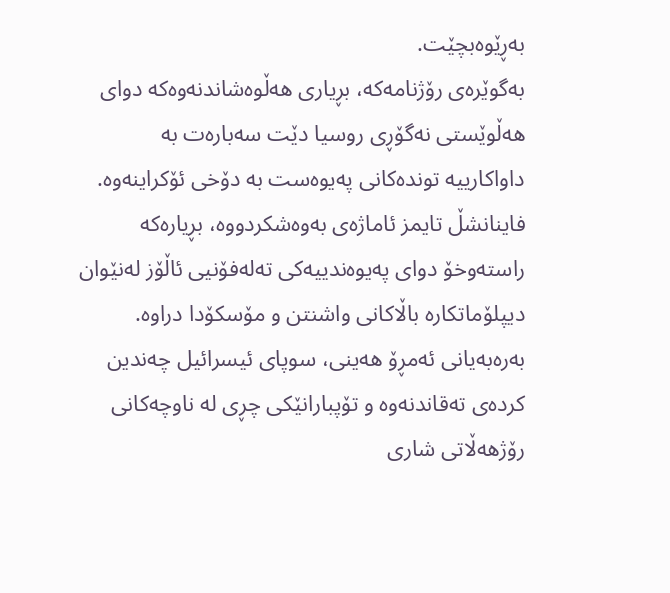بەڕێوەبچێت.
بەگوێرەی رۆژنامەکە، بڕیاری هەڵوەشاندنەوەکە دوای هەڵوێستی نەگۆڕی روسیا دێت سەبارەت بە داواکارییە توندەکانی پەیوەست بە دۆخی ئۆکراینەوە.
فاینانشڵ تایمز ئاماژەی بەوەشکردووە، بڕیارەکە راستەوخۆ دوای پەیوەندییەکی تەلەفۆنیی ئاڵۆز لەنێوان دیپلۆماتکارە باڵاکانی واشنتن و مۆسکۆدا دراوە.
بەرەبەیانی ئەمڕۆ هەینی، سوپای ئیسرائیل چەندین کردەی تەقاندنەوە و تۆپبارانێکی چڕی لە ناوچەکانی رۆژهەڵاتی شاری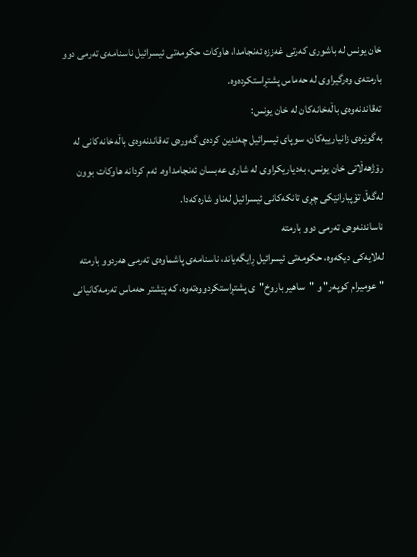خان یونس لە باشوری کەرتی غەززە ئەنجامدا، هاوکات حکومەتی ئیسرائیل ناسنامەی تەرمی دوو بارمتەی وەرگیراوی لە حەماس پشتڕاستکردەوە.
تەقاندنەوەی باڵەخانەکان لە خان یونس:
بەگوێرەی زانیارییەکان، سوپای ئیسرائیل چەندین کردەی گەورەی تەقاندنەوەی باڵەخانەکانی لە رۆژهەڵاتی خان یونس، بەدیاریکراوی لە شاری عەبسان ئەنجامداوە. ئەم کردانە هاوکات بوون لەگەڵ تۆپبارانێکی چڕی تانکەکانی ئیسرائیل لەناو شارەکەدا.
ناساندنەوەی تەرمی دوو بارمتە
لەلایەکی دیکەوە، حکومەتی ئیسرائیل ڕایگەیاند، ناسنامەی پاشماوەی تەرمی هەردوو بارمتە "عومیرام کوپەر" و "ساهیر باروخ"ی پشتڕاستکردووەتەوە، کە پێشتر حەماس تەرمەکانیانی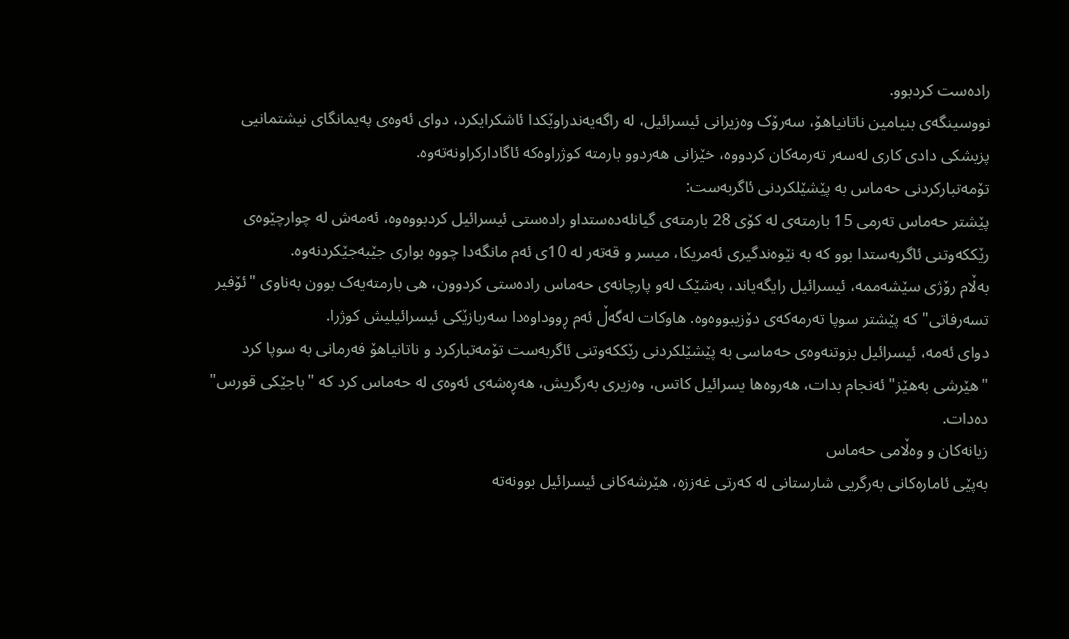رادەست کردبوو.
نووسینگەی بنیامین ناتانیاهۆ، سەرۆک وەزیرانی ئیسرائیل، لە راگەیەندراوێکدا ئاشکرایکرد، دوای ئەوەی پەیمانگای نیشتمانیی پزیشکی دادی کاری لەسەر تەرمەکان کردووە، خێزانی هەردوو بارمتە کوژراوەکە ئاگادارکراونەتەوە.
تۆمەتبارکردنی حەماس بە پێشێلکردنی ئاگربەست:
پێشتر حەماس تەرمی 15 بارمتەی لە کۆی 28 بارمتەی گیانلەدەستداو رادەستی ئیسرائیل کردبووەوە، ئەمەش لە چوارچێوەی رێککەوتنی ئاگربەستدا بوو کە بە نێوەندگیری ئەمریکا، میسر و قەتەر لە 10ی ئەم مانگەدا چووە بواری جێبەجێکردنەوە.
بەڵام رۆژی سێشەممە، ئیسرائیل رایگەیاند، بەشێک لەو پارچانەی حەماس رادەستی کردوون، هی بارمتەیەک بوون بەناوی "ئۆفیر تسەرفاتی" کە پێشتر سوپا تەرمەکەی دۆزیبووەوە. هاوکات لەگەڵ ئەم ڕووداوەدا سەربازێکی ئیسرائیلیش کوژرا.
دوای ئەمە، ئیسرائیل بزوتنەوەی حەماسی بە پێشێلکردنی رێککەوتنی ئاگربەست تۆمەتبارکرد و ناتانیاهۆ فەرمانی بە سوپا کرد "هێرشی بەهێز" ئەنجام بدات، هەروەها یسرائیل کاتس، وەزیری بەرگریش، هەڕەشەی ئەوەی لە حەماس کرد کە "باجێکی قورس" دەدات.
زیانەکان و وەڵامی حەماس
بەپێی ئامارەکانی بەرگریی شارستانی لە کەرتی غەززە، هێرشەکانی ئیسرائیل بوونەتە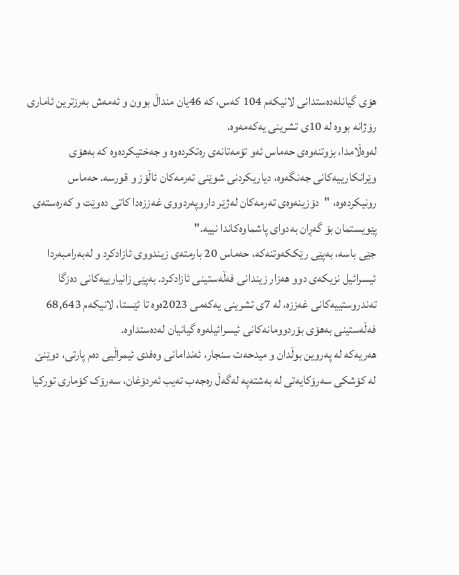هۆی گیانلەدەستدانی لانیکەم 104 کەس، کە 46یان منداڵ بوون و ئەمەش بەرزترین ئاماری رۆژانە بووە لە 10ی تشرینی یەکەمەوە.
لەوەڵامدا، بزوتنەوەی حەماس ئەو تۆمەتانەی رەتکردەوە و جەختیکردەوە کە بەهۆی وێرانکارییەکانی جەنگەوە، دیاریکردنی شوێنی تەرمەکان ئاڵۆز و قورسە. حەماس رونیکردەوە، "دۆزینەوەی تەرمەکان لەژێر داروپەردووی غەززەدا کاتی دەوێت و کەرەستەی پێویستمان بۆ گەڕان بەدوای پاشماوەکاندا نییە."
جێی باسە، بەپێی رێککەوتنەکە، حەماس 20 بارمتەی زیندووی ئازادکرد و لەبەرامبەردا ئیسرائیل نزیکەی دوو هەزار زیندانی فەڵەستینی ئازادکرد. بەپێی زانیارییەکانی دەزگا تەندروستییەکانی غەززە، لە 7ی تشرینی یەکەمی 2023ەوە تا ئێستا، لانیکەم 68,643 فەڵەستینی بەهۆی بۆردوومانەکانی ئیسرائیلەوە گیانیان لەدەستداوە.
هەریەکە لە پەروین بوڵدان و میدحەت سنجار، ئەندامانی وەفدی ئیمراڵیی دەم پارتی، دوێنێ لە کۆشکی سەرۆکایەتی لە بەشتەپە لەگەڵ رەجەب تەیب ئەردۆغان، سەرۆک کۆماری تورکیا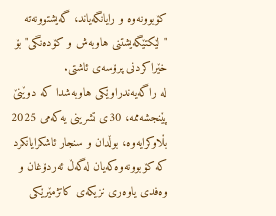کۆبوونەوە و رایانگەیاند، گەیشتوونەتە "لێکتێگەیشتنی هاوبەش و کۆدەنگی" بۆ خێراکردنی پرۆسەی ئاشتی.
لە راگەیەندراوێکی هاوبەشدا کە دوێنێ پێنجشەممە، 30ی تشرینی یەکەمی 2025 بڵاوکرایەوە، بوڵدان و سنجار ئاشکرایانکرد کە کۆبوونەوەکەیان لەگەڵ ئەردۆغان و وەفدی یاوەری نزیکەی کاتژمێرێکی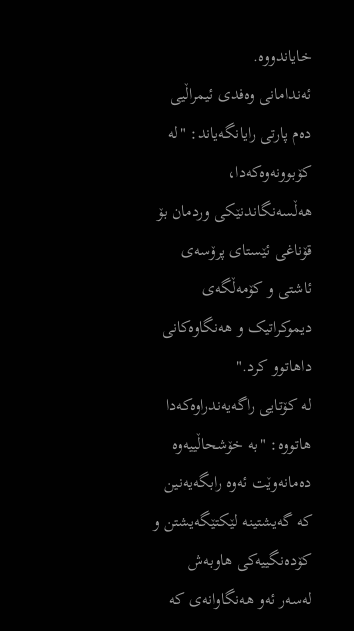خایاندووە.
ئەندامانی وەفدی ئیمراڵیی دەم پارتی رایانگەیاند: "لە کۆبوونەوەکەدا، هەڵسەنگاندنێکی وردمان بۆ قۆناغی ئێستای پرۆسەی ئاشتی و کۆمەڵگەی دیموکراتیک و هەنگاوەکانی داهاتوو کرد."
لە کۆتایی راگەیەندراوەکەدا هاتووە: "بە خۆشحاڵییەوە دەمانەوێت ئەوە رابگەیەنین کە گەیشتینە لێکتێگەیشتن و کۆدەنگییەکی هاوبەش لەسەر ئەو هەنگاوانەی کە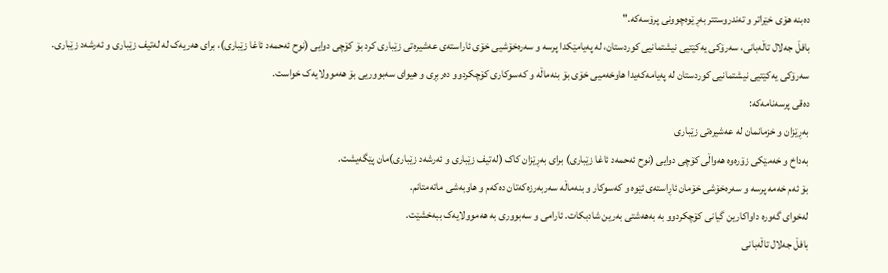دەبنە هۆی خێراتر و تەندروستتر بەڕێوەچوونی پرۆسەکە."
بافڵ جەلال تاڵەبانی، سەرۆکی یەکێتیی نیشتمانیی کوردستان، لە پەیامێکدا پرسە و سەرەخۆشیی خۆی ئاراستەی عەشیرەتی زێباری کرد بۆ کۆچی دوایی (نوح ئەحمەد ئاغا زێباری)، برای هەریەک لە لەتیف زێباری و ئەرشەد زێباری.
سەرۆکی یەکێتیی نیشتمانیی کوردستان لە پەیامەکەیدا هاوخەمیی خۆی بۆ بنەماڵە و کەسوکاری کۆچکردوو دەربڕی و هیوای سەبووریی بۆ هەموولایەک خواست.
دەقی پرسەنامەکە:
بەڕێزان و خزمانمان لە عەشیرەتی زێباری
بەداخ و خەمێکی زۆرەوە هەواڵی کۆچی دوایی (نوح ئەحمەد ئاغا زێباری) برای بەڕێزان کاک (لەتیف زێباری و ئەرشەد زێباری)مان پێگەیشت.
بۆ ئەم خەمە پرسە و سەرەخۆشی خۆمان ئاڕاستەی ئێوە و کەسوکار و بنەماڵە سەربەرزەکەتان دەکەم و هاوبەشی ماتەمتانم.
لەخوای گەورە داواکارین گیانی کۆچکردوو بە بەهەشتی بەرین شادبکات. ئارامی و سەبووری بە هەموولایەک ببەخشێت.
بافڵ جەلال تاڵەبانی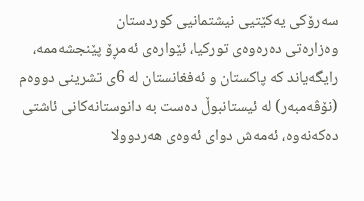سەرۆکی یەکێتیی نیشتمانیی کوردستان
وەزارەتی دەرەوەی تورکیا، ئێوارەی ئەمڕۆ پێنجشەممە، رایگەیاند کە پاکستان و ئەفغانستان لە 6ی تشرینی دووەم (نۆڤەمبەر) لە ئیستانبوڵ دەست بە دانوستانەکانی ئاشتی دەکەنەوە، ئەمەش دوای ئەوەی هەردوولا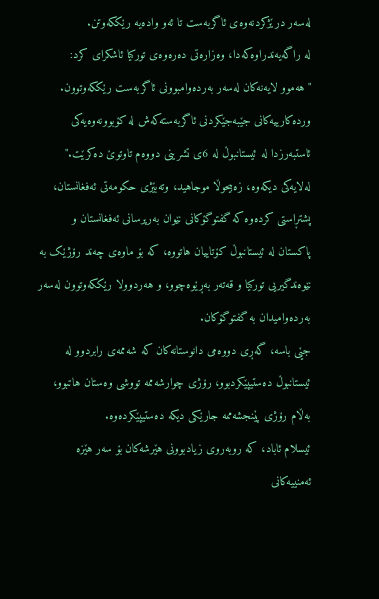لەسەر درێژکردنەوەی ئاگربەست تا ئەو وادەیە رێککەوتن.
لە راگەیەندراوەکەدا، وەزارەتی دەرەوەی تورکیا ئاشکرای کرد: "هەموو لایەنەکان لەسەر بەردەوامبوونی ئاگربەست رێککەوتوون. وردەکارییەکانی جێبەجێکردنی ئاگربەستەکەش لە کۆبوونەوەیەکی ئاستبەرزدا لە ئیستانبوڵ لە 6ی تشرینی دووەم تاوتوێ دەکرێت."
لەلایەکی دیکەوە، زەبیحوڵا موجاهید، وتەبێژی حکومەتی ئەفغانستان، پشتڕاستی کردەوە کە گفتوگۆکانی نێوان بەرپرسانی ئەفغانستان و پاکستان لە ئیستانبوڵ کۆتاییان هاتووە، کە بۆ ماوەی چەند رۆژێک بە نێوەندگیریی تورکیا و قەتەر بەڕێوەچوو، و هەردوولا رێککەوتوون لەسەر بەردەوامیدان بە گفتوگۆکان.
جێی باسە، گەڕی دووەمی دانوستانەکان کە شەممەی رابردوو لە ئیستانبوڵ دەستیپێکردبوو، رۆژی چوارشەممە تووشی وەستان هاتبوو، بەڵام رۆژی پێنجشەممە جارێکی دیکە دەستیپێکردەوە.
ئیسلام ئاباد، کە روبەروی زیادبوونی هێرشەکان بۆ سەر هێزە ئەمنییەکانی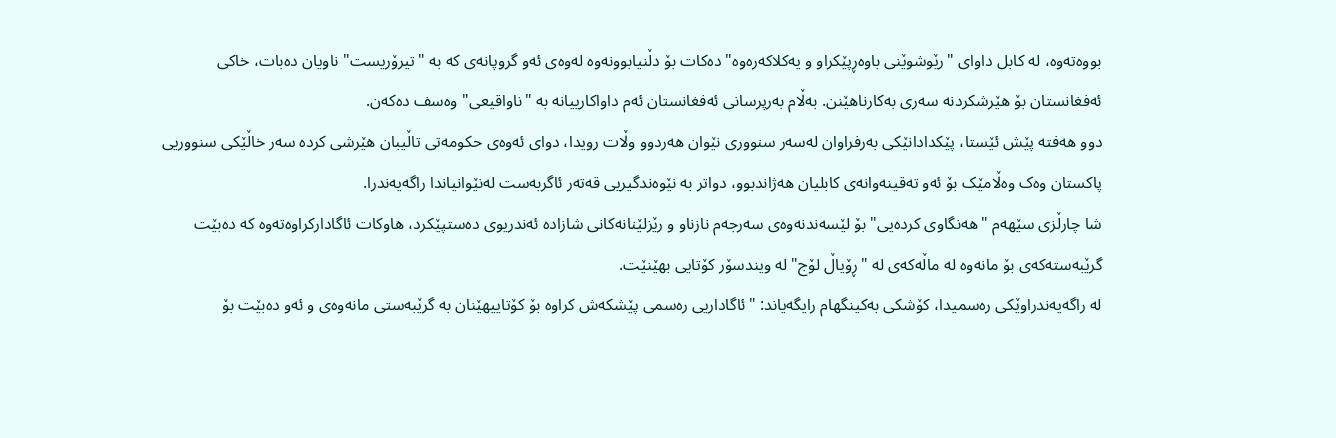بووەتەوە، لە کابل داوای "رێوشوێنی باوەڕپێکراو و یەکلاکەرەوە" دەکات بۆ دڵنیابوونەوە لەوەی ئەو گروپانەی کە بە "تیرۆریست" ناویان دەبات، خاکی ئەفغانستان بۆ هێرشکردنە سەری بەکارناهێنن. بەڵام بەرپرسانی ئەفغانستان ئەم داواکارییانە بە "ناواقیعی" وەسف دەکەن.
دوو هەفتە پێش ئێستا، پێکدادانێکی بەرفراوان لەسەر سنووری نێوان هەردوو وڵات رویدا، دوای ئەوەی حکومەتی تاڵیبان هێرشی کردە سەر خاڵێکی سنووریی پاکستان وەک وەڵامێک بۆ ئەو تەقینەوانەی کابلیان هەژاندبوو، دواتر بە نێوەندگیریی قەتەر ئاگربەست لەنێوانیاندا راگەیەندرا.
شا چارڵزی سێهەم "هەنگاوی کردەیی" بۆ لێسەندنەوەی سەرجەم نازناو و رێزلێنانەکانی شازادە ئەندریوی دەستپێکرد، هاوکات ئاگادارکراوەتەوە کە دەبێت گرێبەستەکەی بۆ مانەوە لە ماڵەکەی لە "ڕۆیاڵ لۆج" لە ویندسۆر کۆتایی بهێنێت.
لە راگەیەندراوێکی رەسمیدا، کۆشکی بەکینگهام رایگەیاند: "ئاگاداریی رەسمی پێشکەش کراوە بۆ کۆتاییهێنان بە گرێبەستی مانەوەی و ئەو دەبێت بۆ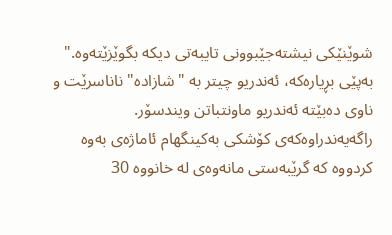شوێنێکی نیشتەجێبوونی تایبەتی دیکە بگوێزێتەوە."
بەپێی بڕیارەکە، ئەندریو چیتر بە "شازادە" ناناسرێت و ناوی دەبێتە ئەندریو ماونتباتن ویندسۆر.
راگەیەندراوەکەی کۆشکی بەکینگهام ئاماژەی بەوە کردووە کە گرێبەستی مانەوەی لە خانووە 30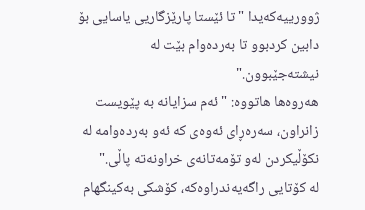ژوورییەکەیدا "تا ئێستا پارێزگاریی یاسایی بۆ دابین کردبوو تا بەردەوام بێت لە نیشتەجێبوون."
هەروەها هاتووە: "ئەم سزایانە بە پێویست زانراون، سەرەڕای ئەوەی کە ئەو بەردەوامە لە نکۆڵیکردن لەو تۆمەتانەی خراونەتە پاڵی."
لە کۆتایی راگەیەندراوەکە، کۆشکی بەکینگهام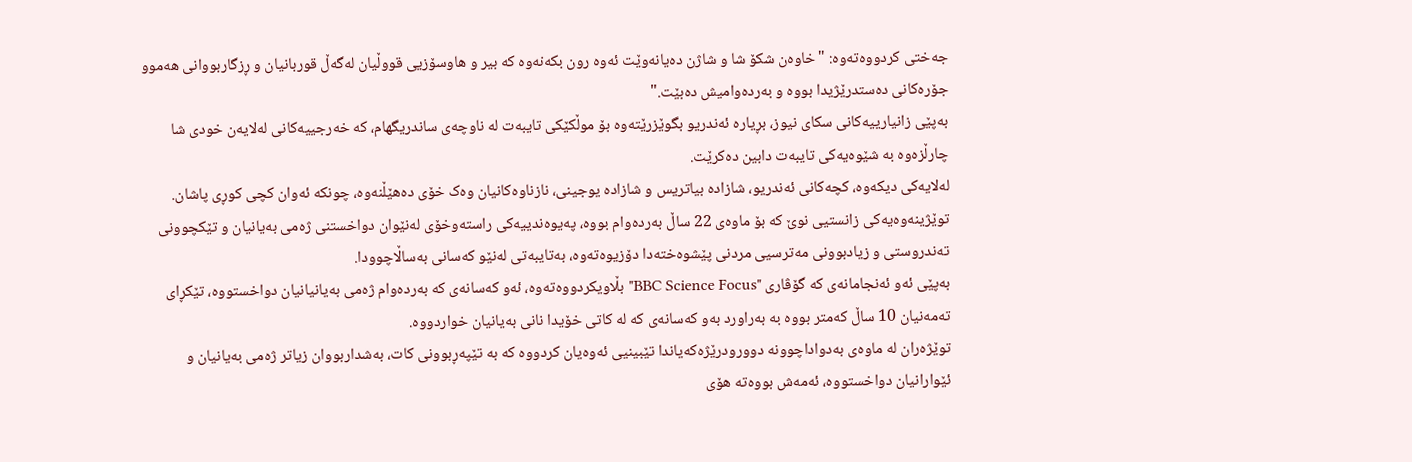جەختی کردووەتەوە: "خاوەن شکۆ شا و شاژن دەیانەوێت ئەوە رون بکەنەوە کە بیر و هاوسۆزیی قووڵیان لەگەڵ قوربانیان و ڕزگاربووانی هەموو جۆرەکانی دەستدرێژیدا بووە و بەردەوامیش دەبێت."
بەپێی زانیارییەکانی سکای نیوز، بڕیارە ئەندریو بگوێزرێتەوە بۆ موڵکێکی تایبەت لە ناوچەی ساندریگهام، کە خەرجییەکانی لەلایەن خودی شا چارڵزەوە بە شێوەیەکی تایبەت دابین دەکرێت.
لەلایەکی دیکەوە، کچەکانی ئەندریو، شازادە بیاتریس و شازادە یوجینی، نازناوەکانیان وەک خۆی دەهێڵنەوە، چونکە ئەوان کچی کوڕی پاشان.
توێژینەوەیەکی زانستیی نوێ کە بۆ ماوەی 22 ساڵ بەردەوام بووە، پەیوەندییەکی راستەوخۆی لەنێوان دواخستنی ژەمی بەیانیان و تێکچوونی تەندروستی و زیادبوونی مەترسیی مردنی پێشوەختەدا دۆزیوەتەوە، بەتایبەتی لەنێو کەسانی بەساڵاچوودا.
بەپێی ئەو ئەنجامانەی کە گۆڤاری "BBC Science Focus" بڵاویکردووەتەوە، ئەو کەسانەی کە بەردەوام ژەمی بەیانیانیان دواخستووە، تێکڕای تەمەنیان 10 ساڵ کەمتر بووە بە بەراورد بەو کەسانەی کە لە کاتی خۆیدا نانی بەیانیان خواردووە.
توێژەران لە ماوەی بەدواداچوونە دوورودرێژەکەیاندا تێبینیی ئەوەیان کردووە کە بە تێپەڕبوونی کات، بەشداربووان زیاتر ژەمی بەیانیان و ئێوارانیان دواخستووە، ئەمەش بووەتە هۆی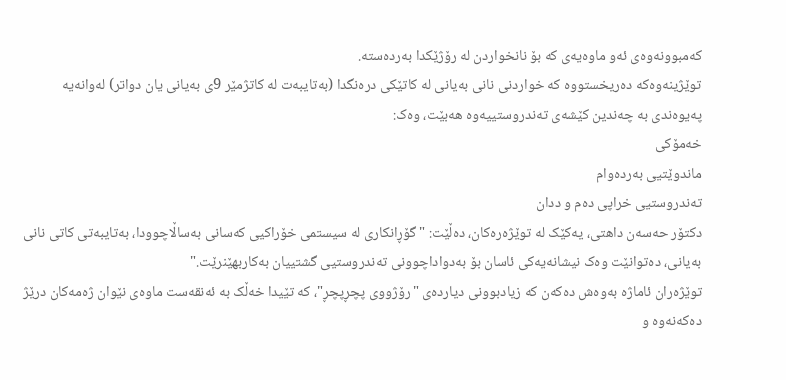کەمبوونەوەی ئەو ماوەیەی کە بۆ نانخواردن لە رۆژێکدا بەردەستە.
توێژینەوەکە دەریخستووە کە خواردنی نانی بەیانی لە کاتێکی درەنگدا (بەتایبەت لە کاتژمێر 9ی بەیانی یان دواتر) لەوانەیە پەیوەندی بە چەندین کێشەی تەندروستییەوە هەبێت، وەک:
خەمۆکی
ماندوێتیی بەردەوام
تەندروستیی خراپی دەم و ددان
دکتۆر حەسەن داهتی، یەکێک لە توێژەرەکان، دەڵێت: "گۆڕانکاری لە سیستمی خۆراکیی کەسانی بەساڵاچوودا، بەتایبەتی کاتی نانی بەیانی، دەتوانێت وەک نیشانەیەکی ئاسان بۆ بەدواداچوونی تەندروستیی گشتییان بەکاربهێنرێت."
توێژەران ئاماژە بەوەش دەکەن کە زیادبوونی دیاردەی "رۆژووی پچڕپچڕ"، کە تێیدا خەڵک بە ئەنقەست ماوەی نێوان ژەمەکان درێژ دەکەنەوە و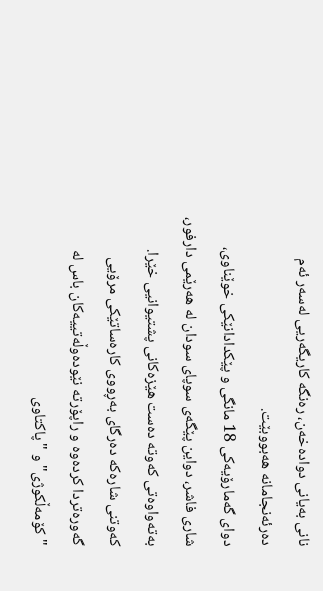نانی بەیانی دوادەخەن، رەنگە کاریگەریی لەسەر ئەم دەرئەنجامانە هەبووبێت.
دوای گەمارۆیەکی 18 مانگی و پێکدادانێکی خوێناوی، شاری فاشر، دواین پێگەی سوپای سودان لە هەرێمی دارفور، بەتەواوەتی کەوتە دەست هێزەکانی پشتیوانیی خێرا. کەوتنی شارەکە دەرگای بەڕووی کارەساتێکی مرۆیی گەورەتردا کردەوە و راپۆرتە نێودەوڵەتییەکان باس لە "کۆمەڵکوژی" و "پاکتاوی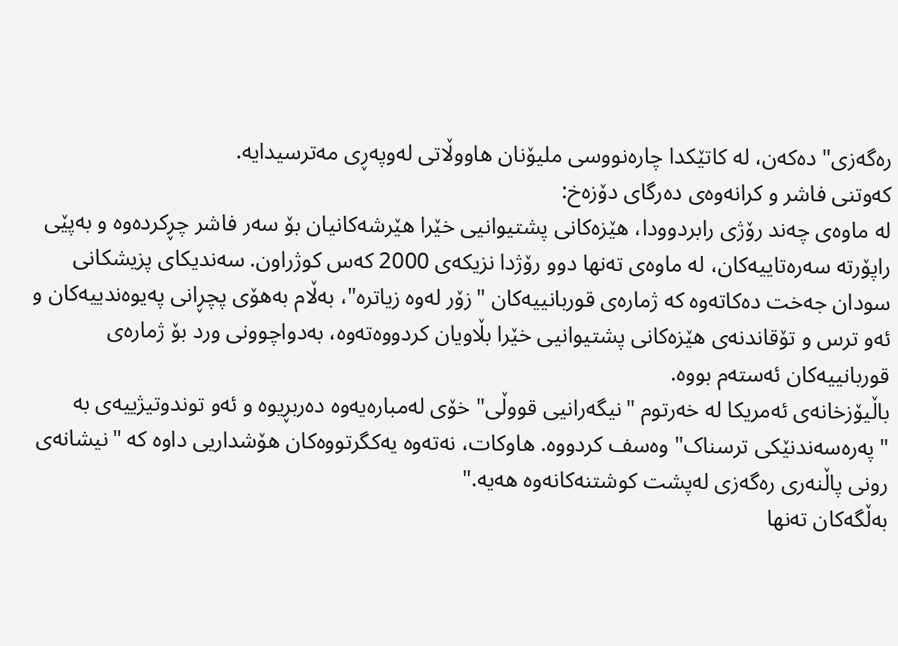رەگەزی" دەکەن، لە کاتێکدا چارەنووسی ملیۆنان هاووڵاتی لەوپەڕی مەترسیدایە.
کەوتنی فاشر و کرانەوەی دەرگای دۆزەخ:
لە ماوەی چەند رۆژی رابردوودا، هێزەکانی پشتیوانیی خێرا هێرشەکانیان بۆ سەر فاشر چڕکردەوە و بەپێی راپۆرتە سەرەتاییەکان، لە ماوەی تەنها دوو رۆژدا نزیکەی 2000 کەس کوژراون. سەندیکای پزیشکانی سودان جەخت دەکاتەوە کە ژمارەی قوربانییەکان "زۆر لەوە زیاترە"، بەڵام بەهۆی پچڕانی پەیوەندییەکان و ئەو ترس و تۆقاندنەی هێزەکانی پشتیوانیی خێرا بڵاویان کردووەتەوە، بەدواچوونی ورد بۆ ژمارەی قوربانییەکان ئەستەم بووە.
باڵیۆزخانەی ئەمریکا لە خەرتوم "نیگەرانیی قووڵی" خۆی لەمبارەیەوە دەربڕیوە و ئەو توندوتیژییەی بە "پەرەسەندنێکی ترسناک" وەسف کردووە. هاوکات، نەتەوە یەکگرتووەکان هۆشداریی داوە کە "نیشانەی رونی پاڵنەری رەگەزی لەپشت کوشتنەکانەوە هەیە."
بەڵگەکان تەنها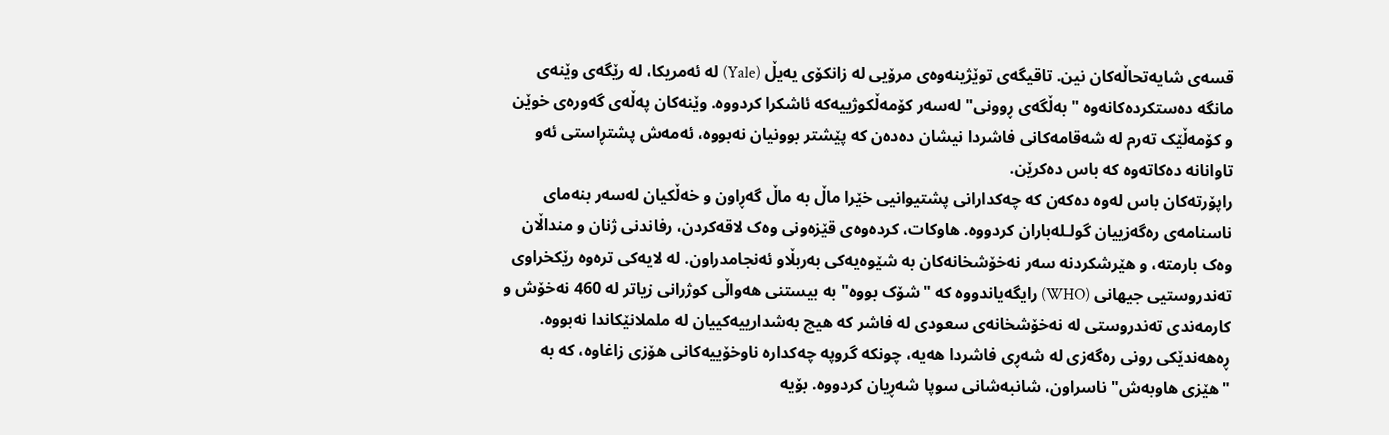قسەی شایەتحاڵەکان نین. تاقیگەی توێژینەوەی مرۆیی لە زانکۆی یەیڵ (Yale) لە ئەمریکا، لە رێگەی وێنەی مانگە دەستکردەکانەوە "بەڵگەی ڕوونی" لەسەر کۆمەڵکوژییەکە ئاشکرا کردووە. وێنەکان پەڵەی گەورەی خوێن و کۆمەڵێک تەرم لە شەقامەکانی فاشردا نیشان دەدەن کە پێشتر بوونیان نەبووە، ئەمەش پشتڕاستی ئەو تاوانانە دەکاتەوە کە باس دەکرێن.
راپۆرتەکان باس لەوە دەکەن کە چەکدارانی پشتیوانیی خێرا ماڵ بە ماڵ گەڕاون و خەڵکیان لەسەر بنەمای ناسنامەی رەگەزییان گولـلەباران کردووە. هاوکات، کردەوەی قێزەونی وەک لاقەکردن، رفاندنی ژنان و منداڵان وەک بارمتە، و هێرشکردنە سەر نەخۆشخانەکان بە شێوەیەکی بەربڵاو ئەنجامدراون. لە لایەکی ترەوە رێکخراوی تەندروستیی جیهانی (WHO) رایگەیاندووە کە "شۆک بووە" بە بیستنی هەواڵی کوژرانی زیاتر لە 460 نەخۆش و کارمەندی تەندروستی لە نەخۆشخانەی سعودی لە فاشر کە هیچ بەشدارییەکییان لە ململانێکاندا نەبووە.
ڕەهەندێکی رونی رەگەزی لە شەڕی فاشردا هەیە، چونکە گروپە چەکدارە ناوخۆییەکانی هۆزی زاغاوە، کە بە "هێزی هاوبەش" ناسراون، شانبەشانی سوپا شەڕیان کردووە. بۆیە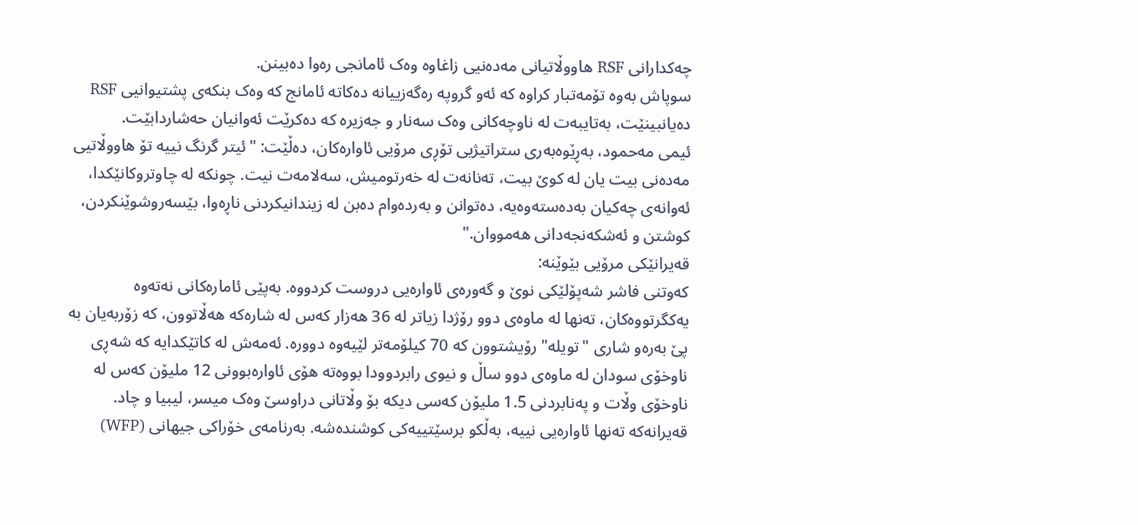چەکدارانی RSF هاووڵاتیانی مەدەنیی زاغاوە وەک ئامانجی رەوا دەبینن.
سوپاش بەوە تۆمەتبار کراوە کە ئەو گروپە رەگەزییانە دەکاتە ئامانج کە وەک بنکەی پشتیوانیی RSF دەیانبینێت، بەتایبەت لە ناوچەکانی وەک سەنار و جەزیرە کە دەکرێت ئەوانیان حەشاردابێت.
ئیمی مەحمود، بەڕێوەبەری ستراتیژیی تۆڕی مرۆیی ئاوارەکان، دەڵێت: "ئیتر گرنگ نییە تۆ هاووڵاتیی مەدەنی بیت یان لە کوێ بیت، تەنانەت لە خەرتومیش، سەلامەت نیت. چونکە لە چاوتروکانێکدا، ئەوانەی چەکیان بەدەستەوەیە، دەتوانن و بەردەوام دەبن لە زیندانیکردنی ناڕەوا، بێسەروشوێنکردن، کوشتن و ئەشکەنجەدانی هەمووان."
قەیرانێکی مرۆیی بێوێنە:
کەوتنی فاشر شەپۆلێکی نوێ و گەورەی ئاوارەیی دروست کردووە. بەپێی ئامارەکانی نەتەوە یەکگرتووەکان، تەنها لە ماوەی دوو رۆژدا زیاتر لە 36 هەزار کەس لە شارەکە هەڵاتوون، کە زۆربەیان بە پێ بەرەو شاری "تویلە" رۆیشتوون کە 70 کیلۆمەتر لێیەوە دوورە. ئەمەش لە کاتێکدایە کە شەڕی ناوخۆی سودان لە ماوەی دوو ساڵ و نیوی رابردوودا بووەتە هۆی ئاوارەبوونی 12 ملیۆن کەس لە ناوخۆی وڵات و پەنابردنی 1.5 ملیۆن کەسی دیکە بۆ وڵاتانی دراوسێ وەک میسر، لیبیا و چاد.
قەیرانەکە تەنها ئاوارەیی نییە، بەڵکو برسێتییەکی کوشندەشە. بەرنامەی خۆراکی جیهانی (WFP)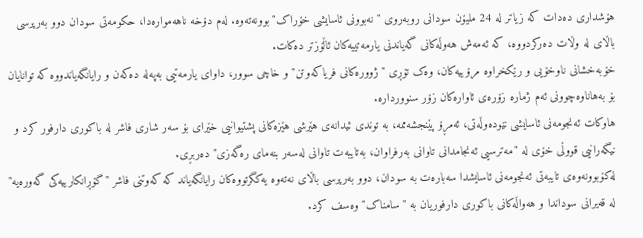هۆشداری دەدات کە زیاتر لە 24 ملیۆن سودانی روبەروی "نەبوونی ئاسایشی خۆراک" بوونەتەوە. لەم دۆخە ناهەموارەدا، حکومەتی سودان دوو بەرپرسی باڵای لە وڵات دەرکردووە، کە ئەمەش هەوڵەکانی گەیاندنی یارمەتییەکان ئاڵۆزتر دەکات.
خۆبەخشانی ناوخۆیی و رێکخراوە مرۆییەکان، وەک تۆڕی "ژوورەکانی فریاکەوتن" و خاچی سوور، داوای یارمەتیی بەپەلە دەکەن و رایانگەیاندووە کە توانایان بۆ بەهاناوەچوونی ئەم ژمارە زۆرەی ئاوارەکان زۆر سنووردارە.
هاوکات ئەنجومەنی ئاسایشی نێودەوڵەتی، ئەمڕۆ پێنجشەممە، بە توندی ئیدانەی هێرشی هێزەکانی پشتیوانیی خێرای بۆ سەر شاری فاشر لە باکوری دارفور کرد و نیگەرانیی قووڵی خۆی لە "مەترسیی ئەنجامدانی تاوانی بەرفراوان، بەتایبەت تاوانی لەسەر بنەمای رەگەزی" دەربڕی.
لەکۆبوونەوەی تایبەتی ئەنجومەنی ئاسایشدا سەبارەت بە سودان، دوو بەرپرسی باڵای نەتەوە یەکگرتووەکان رایانگەیاند کە کەوتنی فاشر "گۆڕانکارییەکی گەورەیە" لە قەیرانی سوداندا و هەواڵەکانی باکوری دارفوریان بە "سامناک" وەسف کرد.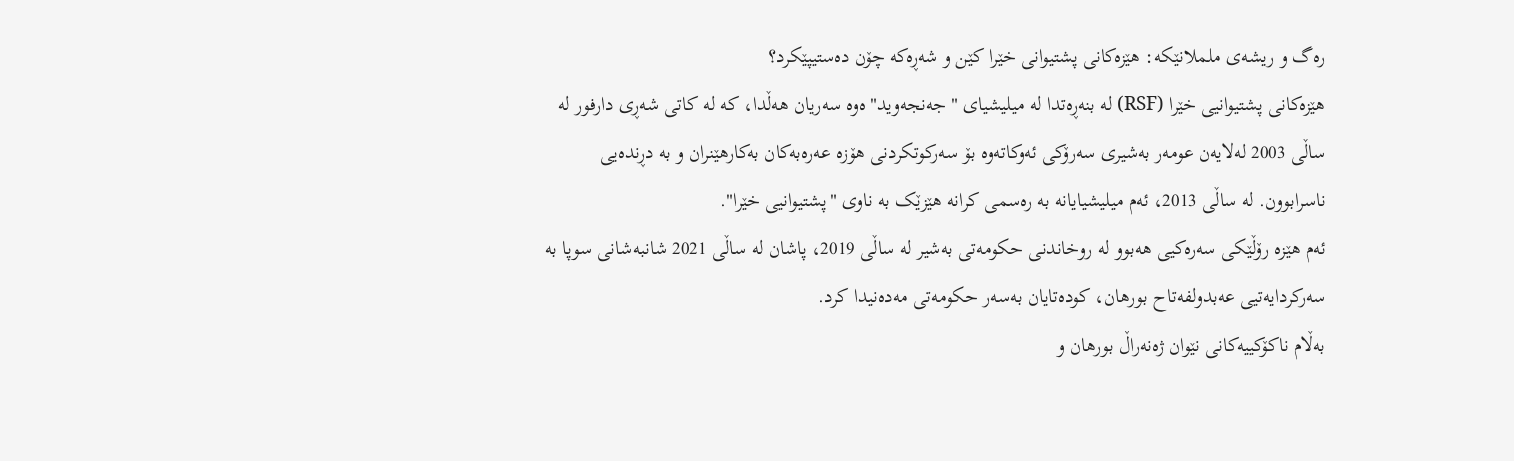رەگ و ریشەی ململانێکە: هێزەکانی پشتیوانی خێرا کێن و شەڕەکە چۆن دەستیپێکرد؟
هێزەکانی پشتیوانیی خێرا (RSF) لە بنەڕەتدا لە میلیشیای "جەنجەوید"ەوە سەریان هەڵدا، کە لە کاتی شەڕی دارفور لە ساڵی 2003 لەلایەن عومەر بەشیری سەرۆکی ئەوکاتەوە بۆ سەرکوتکردنی هۆزە عەرەبەکان بەکارهێنران و بە دڕندەیی ناسرابوون. لە ساڵی 2013، ئەم میلیشیایانە بە رەسمی کرانە هێزێک بە ناوی "پشتیوانیی خێرا".
ئەم هێزە رۆڵێکی سەرەکیی هەبوو لە روخاندنی حکومەتی بەشیر لە ساڵی 2019، پاشان لە ساڵی 2021 شانبەشانی سوپا بە سەرکردایەتیی عەبدولفەتاح بورهان، کودەتایان بەسەر حکومەتی مەدەنیدا کرد.
بەڵام ناکۆکییەکانی نێوان ژەنەراڵ بورهان و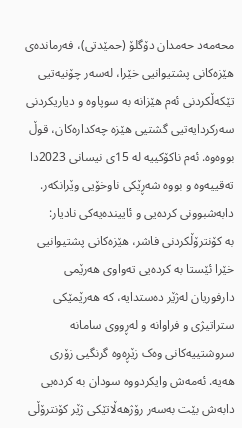محەمەد حەمدان دۆگلۆ (حمێدتی)، فەرماندەی هێزەکانی پشتیوانیی خێرا، لەسەر چۆنیەتیی تێکەڵکردنی ئەم هێزانە بە سوپاوە و دیاریکردنی سەرکردایەتیی گشتیی هێزە چەکدارەکان، قوڵ بووەوە. ئەم ناکۆکییە لە 15ی نیسانی 2023دا تەقییەوە و بووە شەڕێکی ناوخۆیی وێرانکەر.
دابەشبوونی کردەیی و ئاییندەیەکی نادیار:
بە کۆنترۆڵکردنی فاشر، هێزەکانی پشتیوانیی خێرا ئێستا بە کردەیی تەواوی هەرێمی دارفوریان لەژێر دەستدایە، کە هەرێمێکی ستراتیژی و فراوانە و لەڕووی سامانە سروشتییەکانی وەک زێڕەوە گرنگیی زۆری هەیە. ئەمەش وایکردووە سودان بە کردەیی دابەش بێت بەسەر رۆژهەڵاتێکی ژێر کۆنترۆڵی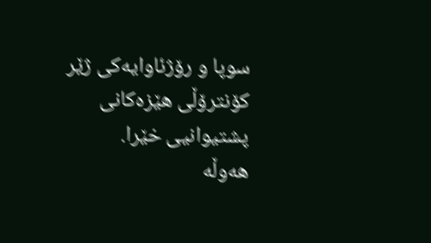سوپا و رۆژئاوایەکی ژێر کۆنترۆڵی هێزەکانی پشتیوانیی خێرا.
هەوڵە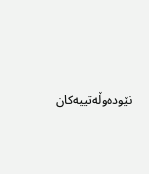نێودەوڵەتییەکان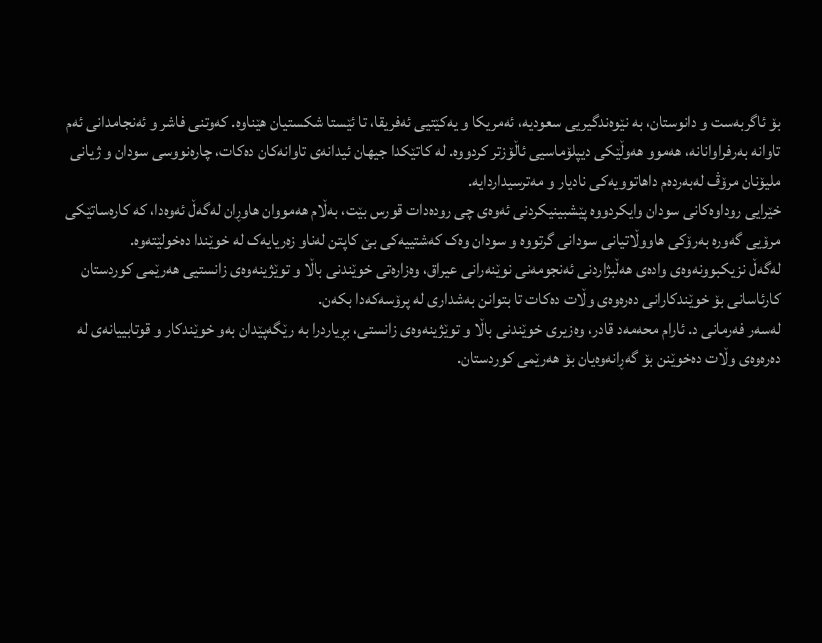بۆ ئاگربەست و دانوستان، بە نێوەندگیریی سعودیە، ئەمریکا و یەکێتیی ئەفریقا، تا ئێستا شکستیان هێناوە. کەوتنی فاشر و ئەنجامدانی ئەم تاوانە بەرفراوانانە، هەموو هەوڵێکی دیپلۆماسیی ئاڵۆزتر کردووە. لە کاتێکدا جیهان ئیدانەی تاوانەکان دەکات، چارەنووسی سودان و ژیانی ملیۆنان مرۆڤ لەبەردەم داهاتوویەکی نادیار و مەترسیداردایە.
خێرایی روداوەکانی سودان وایکردووە پێشبینیکردنی ئەوەی چی رودەدات قورس بێت، بەڵام هەمووان هاوڕان لەگەڵ ئەوەدا، کە کارەساتێکی مرۆیی گەورە بەرۆکی هاووڵاتیانی سودانی گرتووە و سودان وەک کەشتییەکی بێ کاپتن لەناو زەریایەک لە خوێندا دەخولێتەوە.
لەگەڵ نزیکبوونەوەی وادەی هەڵبژاردنی ئەنجومەنی نوێنەرانی عیراق، وەزارەتی خوێندنی باڵا و توێژینەوەی زانستیی هەرێمی کوردستان کارئاسانی بۆ خوێندکارانی دەرەوەی وڵات دەکات تا بتوانن بەشداری لە پرۆسەکەدا بکەن.
لەسەر فەرمانی د. ئارام محەمەد قادر، وەزیری خوێندنی باڵا و توێژینەوەی زانستی، بڕیاردرا بە رێگەپێدان بەو خوێندکار و قوتابییانەی لە دەرەوەی وڵات دەخوێنن بۆ گەڕانەوەیان بۆ هەرێمی کوردستان.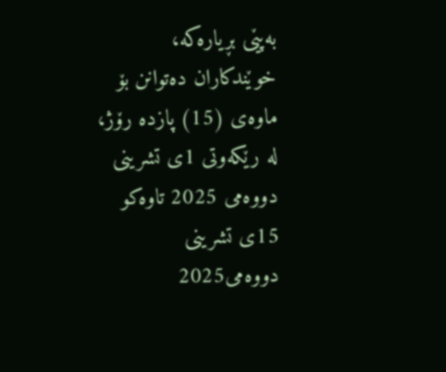بەپێی بڕیارەکە، خوێندکاران دەتوانن بۆ ماوەی (15) پازدە رۆژ، لە رێکەوتی 1ی تشرینی دووەمی 2025 تاوەکو 15ی تشرینی دووەمی2025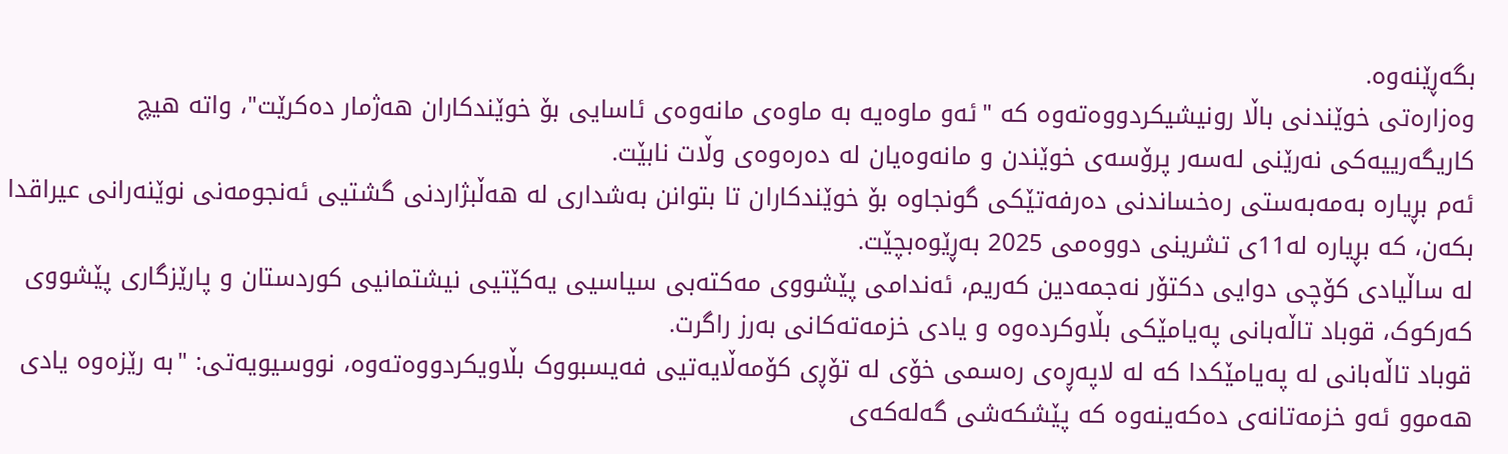بگەڕێنەوە.
وەزارەتی خوێندنی باڵا رونیشیکردووەتەوە کە "ئەو ماوەیە بە ماوەی مانەوەی ئاسایی بۆ خوێندکاران هەژمار دەکرێت"، واتە هیچ کاریگەرییەکی نەرێنی لەسەر پرۆسەی خوێندن و مانەوەیان لە دەرەوەی وڵات نابێت.
ئەم بڕیارە بەمەبەستی رەخساندنی دەرفەتێکی گونجاوە بۆ خوێندکاران تا بتوانن بەشداری لە هەڵبژاردنی گشتیی ئەنجومەنی نوێنەرانی عیراقدا بکەن، کە بڕیارە لە11ی تشرینی دووەمی 2025 بەڕێوەبچێت.
لە ساڵیادی کۆچی دوایی دکتۆر نەجمەدین کەریم، ئەندامی پێشووی مەکتەبی سیاسیی یەکێتیی نیشتمانیی کوردستان و پارێزگاری پێشووی کەرکوک، قوباد تاڵەبانی پەیامێکی بڵاوکردەوە و یادی خزمەتەکانی بەرز راگرت.
قوباد تاڵەبانی لە پەیامێکدا کە لە لاپەڕەی رەسمی خۆی لە تۆڕی کۆمەڵایەتیی فەیسبووک بڵاویکردووەتەوە، نووسیویەتی: "بە رێزەوە یادی هەموو ئەو خزمەتانەی دەکەینەوە کە پێشکەشی گەلەکەی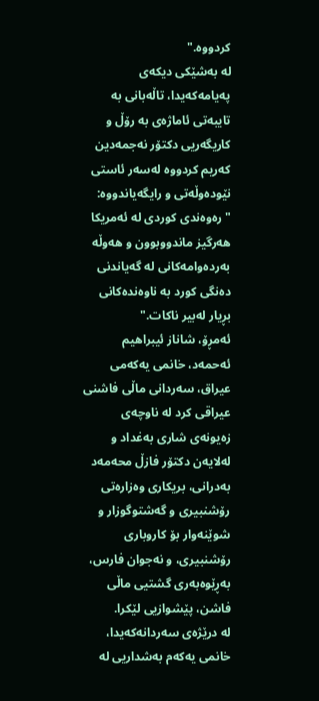کردووە."
لە بەشێکی دیکەی پەیامەکەیدا، تاڵەبانی بە تایبەتی ئاماژەی بە رۆڵ و کاریگەریی دکتۆر نەجمەدین کەریم کردووە لەسەر ئاستی نێودەوڵەتی و رایگەیاندووە: "رەوەندی کوردی لە ئەمریکا هەرگیز ماندووبوون و هەوڵە بەردەوامەکانی لە گەیاندنی دەنگی کورد بە ناوەندەکانی بڕیار لەبیر ناکات."
ئەمڕۆ، شاناز ئیبراهیم ئەحمەد، خانمی یەکەمی عیراق، سەردانی ماڵی فاشنی عیراقی کرد لە ناوچەی زەیونەی شاری بەغداد و لەلایەن دکتۆر فازڵ محەمەد بەدرانی، بریکاری وەزارەتی رۆشنبیری و گەشتوگوزار و شوێنەوار بۆ کاروباری رۆشنبیری، و نەجوان فارس، بەڕێوەبەری گشتیی ماڵی فاشن، پێشوازیی لێکرا.
لە درێژەی سەردانەکەیدا، خانمی یەکەم بەشداریی لە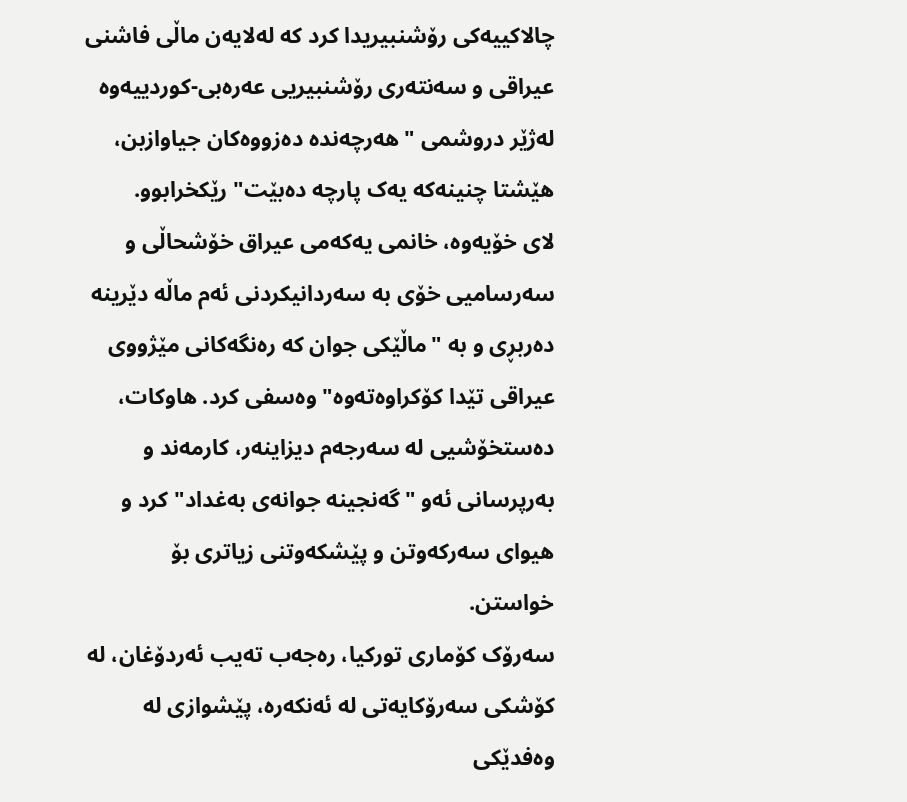چالاکییەکی رۆشنبیریدا کرد کە لەلایەن ماڵی فاشنی عیراقی و سەنتەری رۆشنبیریی عەرەبی-کوردییەوە لەژێر دروشمی "هەرچەندە دەزووەکان جیاوازبن، هێشتا چنینەکە یەک پارچە دەبێت" رێکخرابوو.
لای خۆیەوە، خانمی یەکەمی عیراق خۆشحاڵی و سەرسامیی خۆی بە سەردانیکردنی ئەم ماڵە دێرینە دەربڕی و بە "ماڵێکی جوان کە رەنگەکانی مێژووی عیراقی تێدا کۆکراوەتەوە" وەسفی کرد. هاوکات، دەستخۆشیی لە سەرجەم دیزاینەر، کارمەند و بەرپرسانی ئەو "گەنجینە جوانەی بەغداد" کرد و هیوای سەرکەوتن و پێشکەوتنی زیاتری بۆ خواستن.
سەرۆک کۆماری تورکیا، رەجەب تەیب ئەردۆغان، لە کۆشکی سەرۆکایەتی لە ئەنکەرە، پێشوازی لە وەفدێکی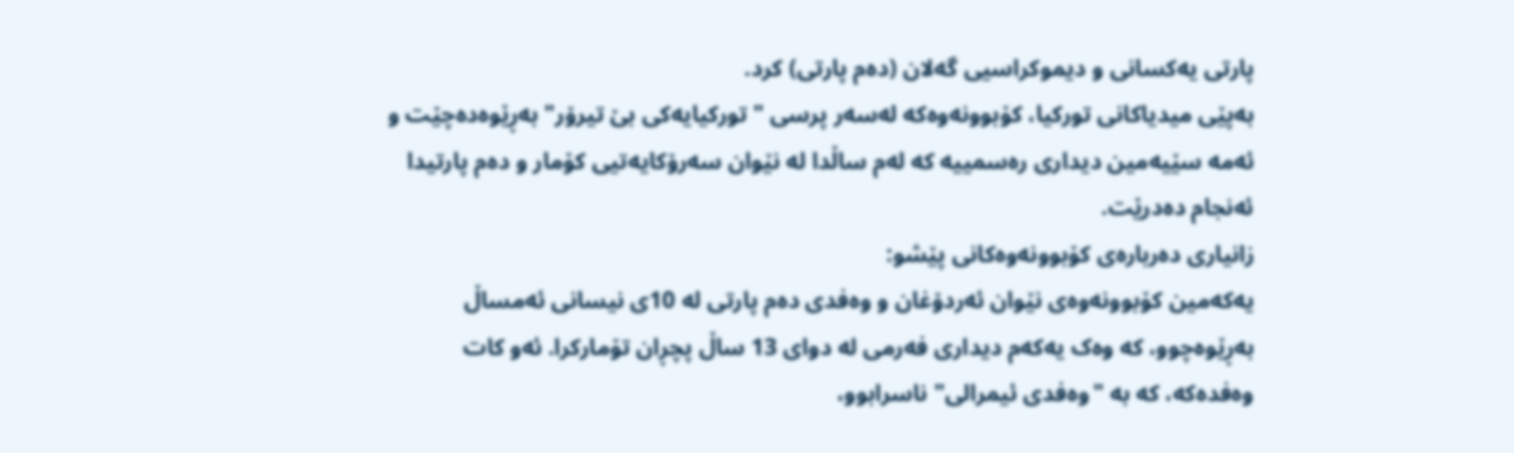پارتی یەکسانی و دیموکراسیی گەلان (دەم پارتی) کرد.
بەپێی میدیاکانی تورکیا، کۆبوونەوەکە لەسەر پرسی "تورکیایەکی بێ تیرۆر" بەڕێوەدەچێت و ئەمە سێیەمین دیداری رەسمییە کە لەم ساڵدا لە نێوان سەرۆکایەتیی کۆمار و دەم پارتیدا ئەنجام دەدرێت.
زانیاری دەربارەی کۆبوونەوەکانی پێشو:
یەکەمین کۆبوونەوەی نێوان ئەردۆغان و وەفدی دەم پارتی لە 10ی نیسانی ئەمساڵ بەڕێوەچوو، کە وەک یەکەم دیداری فەرمی لە دوای 13 ساڵ پچڕان تۆمارکرا. ئەو کات وەفدەکە، کە بە "وەفدی ئیمرالی" ناسرابوو،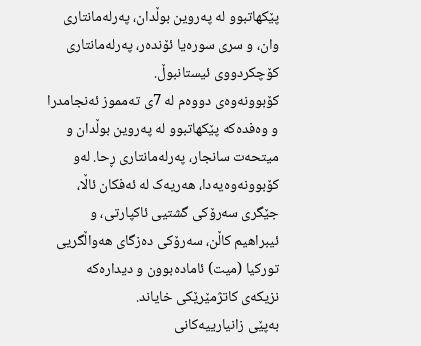پێکهاتبوو لە پەروین بوڵدان، پەرلەمانتاری وان، و سری سورەیا ئۆندەر، پەرلەمانتاری کۆچکردووی ئیستانبوڵ.
کۆبوونەوەی دووەم لە 7ی تەمموز ئەنجامدرا و وەفدەکە پێکهاتبوو لە پەروین بوڵدان و میتحەت سانجار، پەرلەمانتاری ڕحا. لەو کۆبوونەوەیەدا، هەریەک لە ئەفکان ئاڵا، جێگری سەرۆکی گشتیی ئاکپارتی، و ئیبراهیم کاڵن، سەرۆکی دەزگای هەواڵگریی تورکیا (میت) ئامادەبوون و دیدارەکە نزیکەی کاتژمێرێکی خایاند.
بەپێی زانیارییەکانی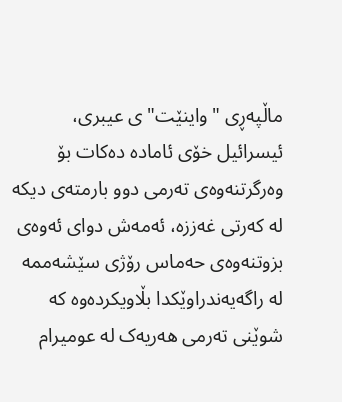ماڵپەڕی "واینێت"ی عیبری، ئیسرائیل خۆی ئامادە دەکات بۆ وەرگرتنەوەی تەرمی دوو بارمتەی دیکە لە کەرتی غەززە، ئەمەش دوای ئەوەی بزوتنەوەی حەماس رۆژی سێشەممە لە راگەیەندراوێکدا بڵاویکردەوە کە شوێنی تەرمی هەریەک لە عومیرام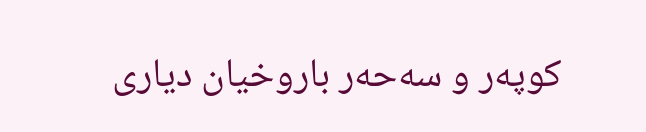کوپەر و سەحەر باروخیان دیاری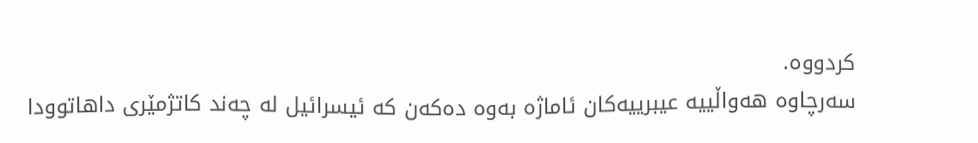کردووە.
سەرچاوە هەواڵییە عیبرییەکان ئاماژە بەوە دەکەن کە ئیسرائیل لە چەند کاتژمێری داهاتوودا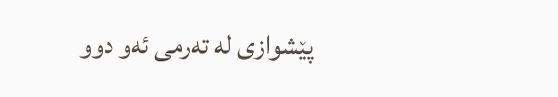پێشوازی لە تەرمی ئەو دوو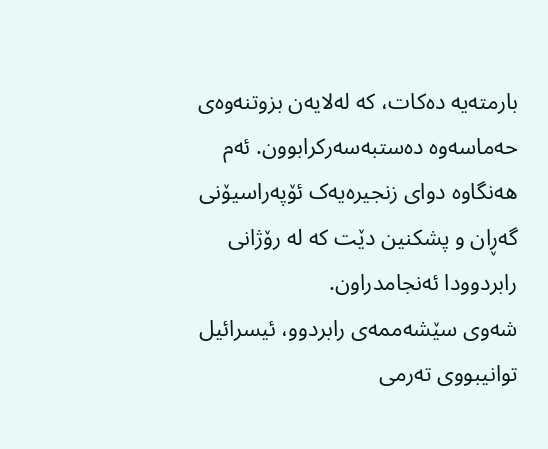بارمتەیە دەکات، کە لەلایەن بزوتنەوەی حەماسەوە دەستبەسەرکرابوون. ئەم هەنگاوە دوای زنجیرەیەک ئۆپەراسیۆنی گەڕان و پشکنین دێت کە لە رۆژانی رابردوودا ئەنجامدراون.
شەوی سێشەممەی رابردوو، ئیسرائیل توانیبووی تەرمی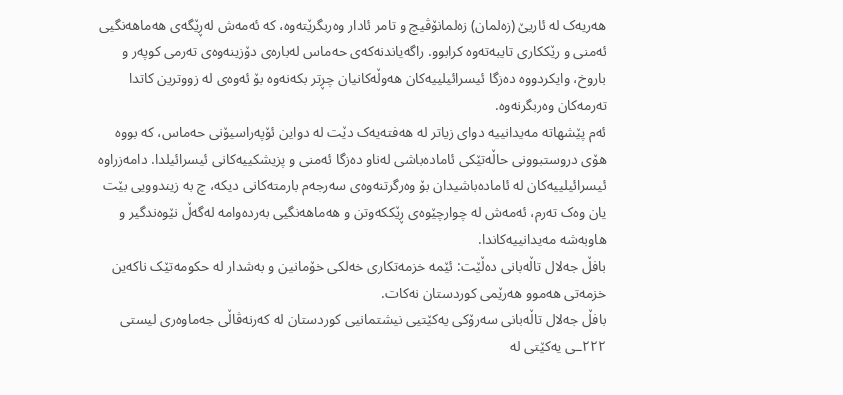هەریەک لە ئاریێ (زەلمان) زەلمانۆڤیچ و تامر ئادار وەربگرێتەوە، کە ئەمەش لەڕێگەی هەماهەنگیی ئەمنی و رێککاری تایبەتەوە کرابوو. راگەیاندنەکەی حەماس لەبارەی دۆزینەوەی تەرمی کوپەر و باروخ، وایکردووە دەزگا ئیسرائیلییەکان هەوڵەکانیان چڕتر بکەنەوە بۆ ئەوەی لە زووترین کاتدا تەرمەکان وەربگرنەوە.
ئەم پێشهاتە مەیدانییە دوای زیاتر لە هەفتەیەک دێت لە دواین ئۆپەراسیۆنی حەماس، کە بووە هۆی دروستبوونی حاڵەتێکی ئامادەباشی لەناو دەزگا ئەمنی و پزیشکییەکانی ئیسرائیلدا. دامەزراوە ئیسرائیلییەکان لە ئامادەباشیدان بۆ وەرگرتنەوەی سەرجەم بارمتەکانی دیکە، چ بە زیندوویی بێت یان وەک تەرم، ئەمەش لە چوارچێوەی ڕێککەوتن و هەماهەنگیی بەردەوامە لەگەڵ نێوەندگیر و هاوبەشە مەیدانییەکاندا.
بافڵ جەلال تاڵەبانی دەڵێت: ئێمە خزمەتکاری خەلکی خۆمانین و بەشدار لە حکومەتێک ناکەین خزمەتی هەموو هەرێمی کوردستان نەکات.
بافڵ جەلال تاڵەبانی سەرۆکی یەکێتیی نیشتمانیی کوردستان لە کەرنەڤاڵی جەماوەری لیستی ٢٢٢ـی یەکێتی لە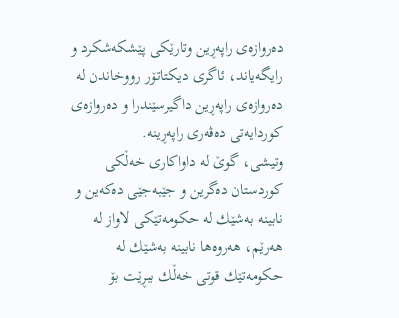دەروازەی راپەڕین وتارێکی پێشکەشکرد و رایگەیاند، ئاگری دیكتاتۆر رووخاندن لە دەروازەی راپەڕین داگیرسێندرا و دەروازەی كوردایەتی دەڤەری راپەڕینە.
وتیشی، گوێ لە داواكاری خەڵكی كوردستان دەگرین و جێبەجێی دەكەین و نابینە بەشێك لە حكومەتێكی لاواز لە هەرێم، هەروەها نابینە بەشێك لە حكومەتێك قوتی خەڵك ببڕێت بۆ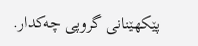پێكهێنانی گروپی چەكدار.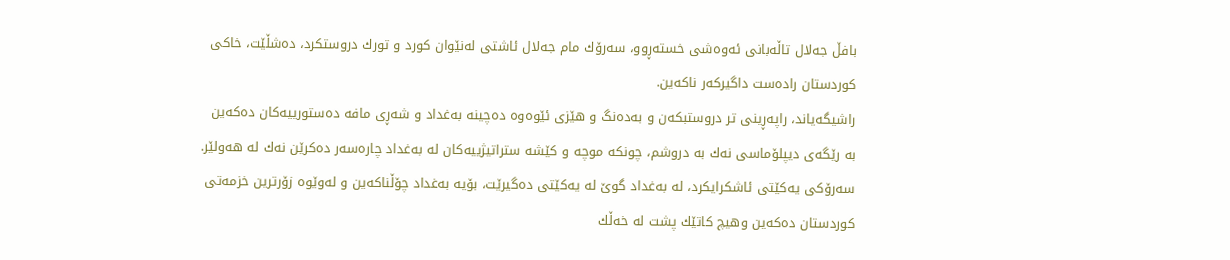بافڵ جەلال تاڵەبانی ئەوەشی خستەڕوو، سەرۆك مام جەلال ئاشتی لەنێوان كورد و تورك دروستكرد، دەشڵێت، خاكی كوردستان رادەست داگیركەر ناكەین.
راشیگەیاند، راپەڕینی تر دروستبكەن و بەدەنگ و هێزی ئێوەوە دەچینە بەغداد و شەڕی مافە دەستورییەكان دەكەین بە رێگەی دیپلۆماسی نەك بە دروشم، چونکە موچە و كێشە ستراتیژییەكان لە بەغداد چارەسەر دەكرێن نەك لە هەولێر.
سەرۆکی یەکێتی ئاشکرایکرد، لە بەغداد گوێ لە یەكێتی دەگیرێت، بۆیە بەغداد چۆڵناكەین و لەوێوە زۆرترین خزمەتی كوردستان دەكەین وهیچ كاتێك پشت لە خەڵك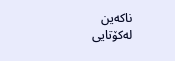ناكەین
لەکۆتایی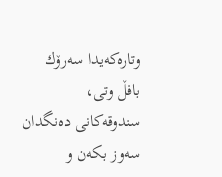وتارەکەیدا سەرۆك بافڵ وتی، سندوقەكانی دەنگدان سەوز بكەن و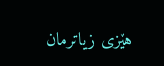هێزی زیاترمان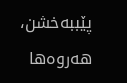پێببەخشن، هەروەها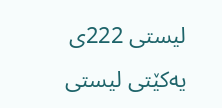لیستی 222ی یەكێتی لیستی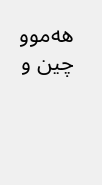هەموو چین و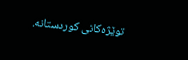توێژەكانی كوردستانە.